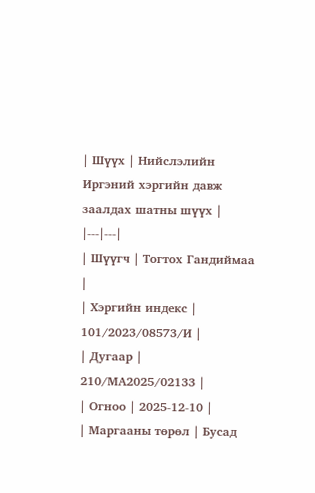| Шүүх | Нийслэлийн Иргэний хэргийн давж заалдах шатны шүүх |
|---|---|
| Шүүгч | Тогтох Гандиймаа |
| Хэргийн индекс | 101/2023/08573/И |
| Дугаар | 210/МА2025/02133 |
| Огноо | 2025-12-10 |
| Маргааны төрөл | Бусад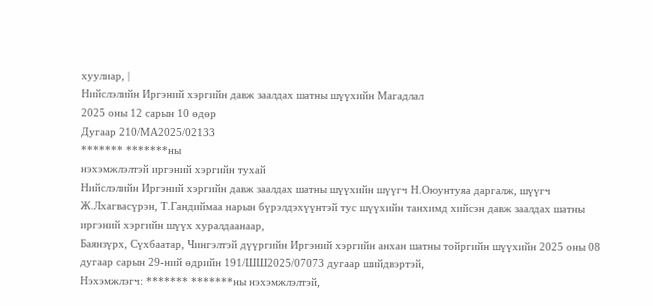хуулиар, |
Нийслэлийн Иргэний хэргийн давж заалдах шатны шүүхийн Магадлал
2025 оны 12 сарын 10 өдөр
Дугаар 210/МА2025/02133
******* *******ны
нэхэмжлэлтэй иргэний хэргийн тухай
Нийслэлийн Иргэний хэргийн давж заалдах шатны шүүхийн шүүгч Н.Оюунтуяа даргалж, шүүгч Ж.Лхагвасүрэн, Т.Гандиймаа нарын бүрэлдэхүүнтэй тус шүүхийн танхимд хийсэн давж заалдах шатны иргэний хэргийн шүүх хуралдаанаар,
Баянзүрх, Сүхбаатар, Чингэлтэй дүүргийн Иргэний хэргийн анхан шатны тойргийн шүүхийн 2025 оны 08 дугаар сарын 29-ний өдрийн 191/ШШ2025/07073 дугаар шийдвэртэй,
Нэхэмжлэгч: ******* *******ны нэхэмжлэлтэй,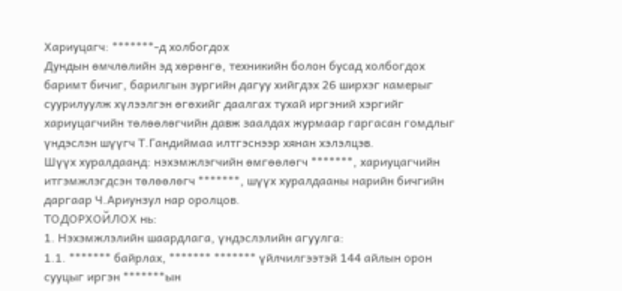Хариуцагч: *******-д холбогдох
Дундын өмчлөлийн эд хөрөнгө, техникийн болон бусад холбогдох баримт бичиг, барилгын зургийн дагуу хийгдэх 26 ширхэг камерыг суурилуулж хүлээлгэн өгөхийг даалгах тухай иргэний хэргийг хариуцагчийн төлөөлөгчийн давж заалдах журмаар гаргасан гомдлыг үндэслэн шүүгч Т.Гандиймаа илтгэснээр хянан хэлэлцэв.
Шүүх хуралдаанд: нэхэмжлэгчийн өмгөөлөгч *******, хариуцагчийн итгэмжлэгдсэн төлөөлөгч *******, шүүх хуралдааны нарийн бичгийн даргаар Ч.Ариунзул нар оролцов.
ТОДОРХОЙЛОХ нь:
1. Нэхэмжлэлийн шаардлага, үндэслэлийн агуулга:
1.1. ******* байрлах, ******* ******* үйлчилгээтэй 144 айлын орон сууцыг иргэн *******ын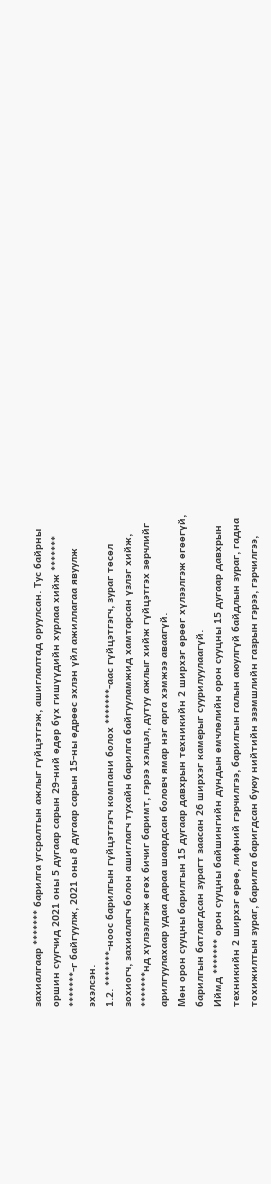захиалгаар ******* барилга угсралтын ажлыг гүйцэтгэж, ашиглалтад оруулсан. Тус байрны оршин суугчид 2021 оны 5 дугаар сарын 29-ний өдөр бүх гишүүдийн хурлаа хийж ******* *******-г байгуулж, 2021 оны 8 дугаар сарын 15-ны өдрөөс эхлэн үйл ажиллагаа явуулж эхэлсэн.
1.2. *******-ноос барилгын гүйцэтгэгч компани болох *******-аас гүйцэтгэгч, зураг төсөл зохиогч, захиалагч болон ашиглагч тухайн барилга байгууламжид хамтарсан үзлэг хийж, *******нд хүлээлгэж өгөх бичиг баримт, гэрээ хэлцэл, дутуу ажлыг хийж гүйцэтгэх зөрчлийг арилгуулахаар удаа дараа шаардсан боловч ямар нэг арга хэмжээ аваагүй.
Мөн орон сууцны барилгын 15 дугаар давхрын техникийн 2 ширхэг өрөөг хүлээлгэж өгөөгүй, барилгын батлагдсан зурагт заасан 26 ширхэг камерыг суурилуулаагүй.
Иймд ******* орон сууцны байшингийн дундын өмчлөлийн орон сууцны 15 дугаар давхрын техникийн 2 ширхэг өрөө, лифний гэрчилгээ, барилгын галын аюулгүй байдлын зураг, гадна тохижилтын зураг, барилга баригдсан буюу нийтийн эзэмшлийн газрын гэрээ, гэрчилгээ,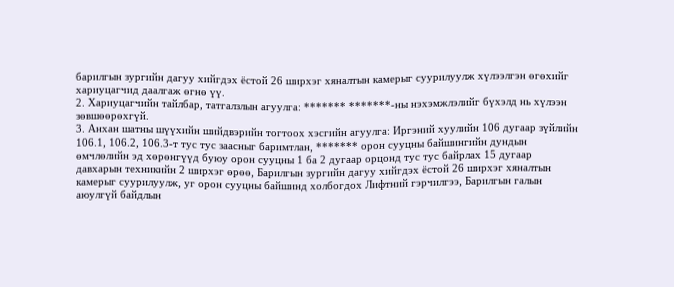барилгын зургийн дагуу хийгдэх ёстой 26 ширхэг хяналтын камерыг суурилуулж хүлээлгэн өгөхийг хариуцагчид даалгаж өгнө үү.
2. Хариуцагчийн тайлбар, татгалзлын агуулга: ******* *******-ны нэхэмжлэлийг бүхэлд нь хүлээн зөвшөөрөхгүй.
3. Анхан шатны шүүхийн шийдвэрийн тогтоох хэсгийн агуулга: Иргэний хуулийн 106 дугаар зүйлийн 106.1, 106.2, 106.3-т тус тус заасныг баримтлан, ******* орон сууцны байшингийн дундын өмчлөлийн эд хөрөнгүүд буюу орон сууцны 1 ба 2 дугаар орцонд тус тус байрлах 15 дугаар давхарын техникийн 2 ширхэг өрөө, Барилгын зургийн дагуу хийгдэх ёстой 26 ширхэг хяналтын камерыг суурилуулж, уг орон сууцны байшинд холбогдох Лифтний гэрчилгээ, Барилгын галын аюулгүй байдлын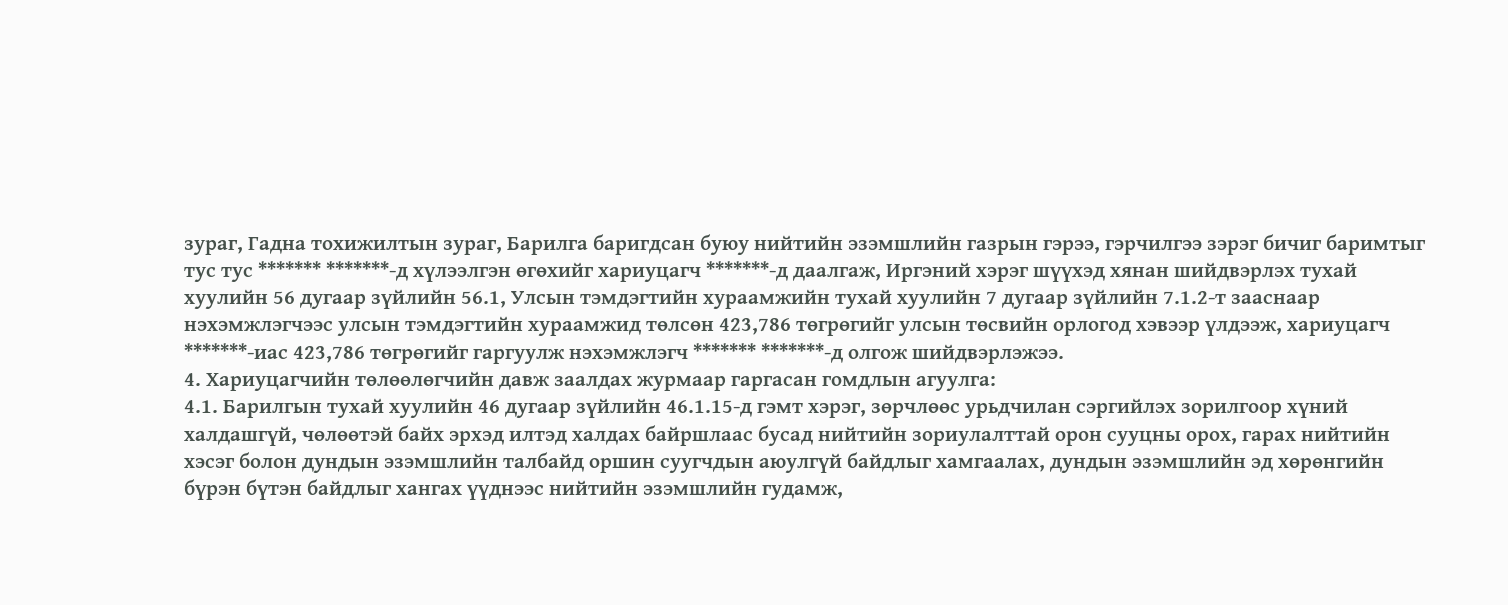зураг, Гадна тохижилтын зураг, Барилга баригдсан буюу нийтийн эзэмшлийн газрын гэрээ, гэрчилгээ зэрэг бичиг баримтыг тус тус ******* *******-д хүлээлгэн өгөхийг хариуцагч *******-д даалгаж, Иргэний хэрэг шүүхэд хянан шийдвэрлэх тухай хуулийн 56 дугаар зүйлийн 56.1, Улсын тэмдэгтийн хураамжийн тухай хуулийн 7 дугаар зүйлийн 7.1.2-т зааснаар нэхэмжлэгчээс улсын тэмдэгтийн хураамжид төлсөн 423,786 төгрөгийг улсын төсвийн орлогод хэвээр үлдээж, хариуцагч *******-иас 423,786 төгрөгийг гаргуулж нэхэмжлэгч ******* *******-д олгож шийдвэрлэжээ.
4. Хариуцагчийн төлөөлөгчийн давж заалдах журмаар гаргасан гомдлын агуулга:
4.1. Барилгын тухай хуулийн 46 дугаар зүйлийн 46.1.15-д гэмт хэрэг, зөрчлөөс урьдчилан сэргийлэх зорилгоор хүний халдашгүй, чөлөөтэй байх эрхэд илтэд халдах байршлаас бусад нийтийн зориулалттай орон сууцны орох, гарах нийтийн хэсэг болон дундын эзэмшлийн талбайд оршин суугчдын аюулгүй байдлыг хамгаалах, дундын эзэмшлийн эд хөрөнгийн бүрэн бүтэн байдлыг хангах үүднээс нийтийн эзэмшлийн гудамж,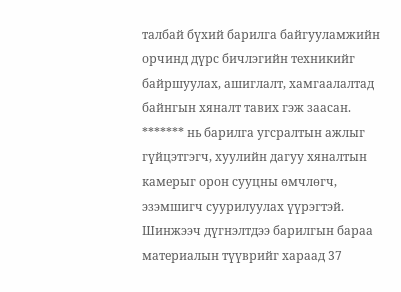талбай бүхий барилга байгууламжийн орчинд дүрс бичлэгийн техникийг байршуулах, ашиглалт, хамгаалалтад байнгын хяналт тавих гэж заасан. ******* нь барилга угсралтын ажлыг гүйцэтгэгч, хуулийн дагуу хяналтын камерыг орон сууцны өмчлөгч, эзэмшигч суурилуулах үүрэгтэй.
Шинжээч дүгнэлтдээ барилгын бараа материалын түүврийг хараад 37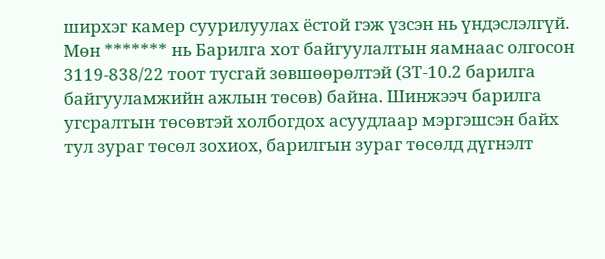ширхэг камер суурилуулах ёстой гэж үзсэн нь үндэслэлгүй. Мөн ******* нь Барилга хот байгуулалтын яамнаас олгосон 3119-838/22 тоот тусгай зөвшөөрөлтэй (ЗТ-10.2 барилга байгууламжийн ажлын төсөв) байна. Шинжээч барилга угсралтын төсөвтэй холбогдох асуудлаар мэргэшсэн байх тул зураг төсөл зохиох, барилгын зураг төсөлд дүгнэлт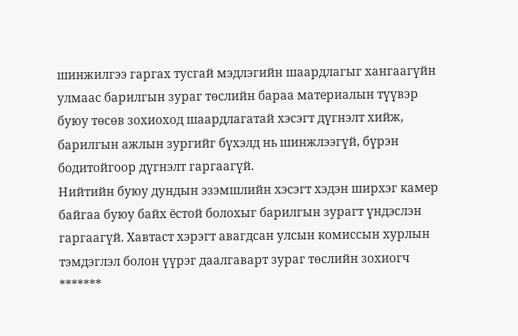шинжилгээ гаргах тусгай мэдлэгийн шаардлагыг хангаагүйн улмаас барилгын зураг төслийн бараа материалын түүвэр буюу төсөв зохиоход шаардлагатай хэсэгт дүгнэлт хийж, барилгын ажлын зургийг бүхэлд нь шинжлээгүй, бүрэн бодитойгоор дүгнэлт гаргаагүй.
Нийтийн буюу дундын эзэмшлийн хэсэгт хэдэн ширхэг камер байгаа буюу байх ёстой болохыг барилгын зурагт үндэслэн гаргаагүй. Хавтаст хэрэгт авагдсан улсын комиссын хурлын тэмдэглэл болон үүрэг даалгаварт зураг төслийн зохиогч *******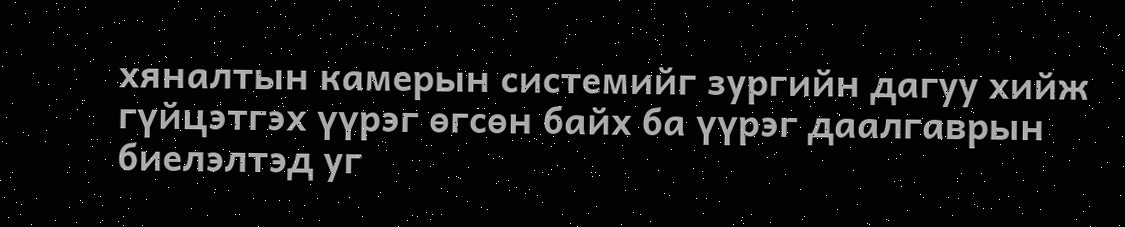хяналтын камерын системийг зургийн дагуу хийж гүйцэтгэх үүрэг өгсөн байх ба үүрэг даалгаврын биелэлтэд уг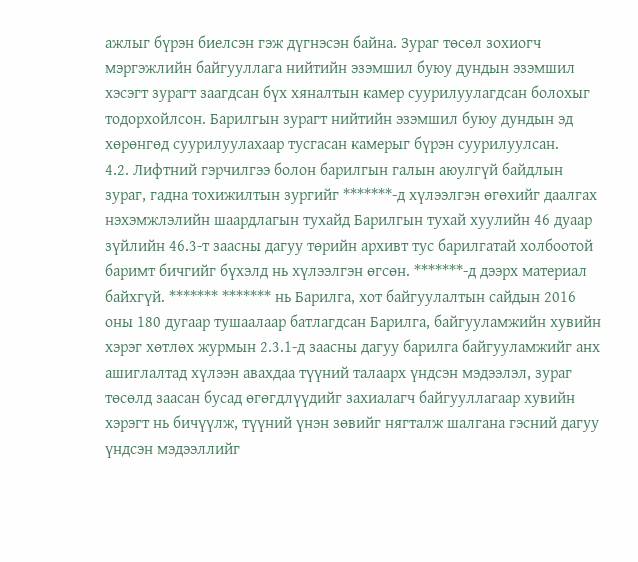ажлыг бүрэн биелсэн гэж дүгнэсэн байна. Зураг төсөл зохиогч мэргэжлийн байгууллага нийтийн эзэмшил буюу дундын эзэмшил хэсэгт зурагт заагдсан бүх хяналтын камер суурилуулагдсан болохыг тодорхойлсон. Барилгын зурагт нийтийн эзэмшил буюу дундын эд хөрөнгөд суурилуулахаар тусгасан камерыг бүрэн суурилуулсан.
4.2. Лифтний гэрчилгээ болон барилгын галын аюулгүй байдлын зураг, гадна тохижилтын зургийг *******-д хүлээлгэн өгөхийг даалгах нэхэмжлэлийн шаардлагын тухайд Барилгын тухай хуулийн 46 дуаар зүйлийн 46.3-т заасны дагуу төрийн архивт тус барилгатай холбоотой баримт бичгийг бүхэлд нь хүлээлгэн өгсөн. *******-д дээрх материал байхгүй. ******* ******* нь Барилга, хот байгуулалтын сайдын 2016 оны 180 дугаар тушаалаар батлагдсан Барилга, байгууламжийн хувийн хэрэг хөтлөх журмын 2.3.1-д заасны дагуу барилга байгууламжийг анх ашиглалтад хүлээн авахдаа түүний талаарх үндсэн мэдээлэл, зураг төсөлд заасан бусад өгөгдлүүдийг захиалагч байгууллагаар хувийн хэрэгт нь бичүүлж, түүний үнэн зөвийг нягталж шалгана гэсний дагуу үндсэн мэдээллийг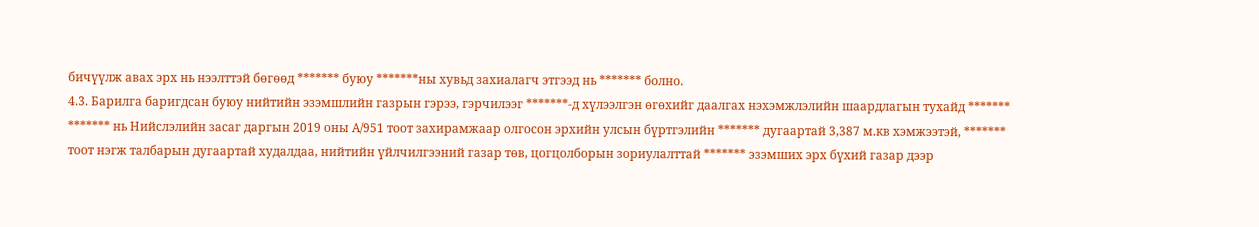бичүүлж авах эрх нь нээлттэй бөгөөд ******* буюу *******ны хувьд захиалагч этгээд нь ******* болно.
4.3. Барилга баригдсан буюу нийтийн эзэмшлийн газрын гэрээ, гэрчилээг *******-д хүлээлгэн өгөхийг даалгах нэхэмжлэлийн шаардлагын тухайд ******* ******* нь Нийслэлийн засаг даргын 2019 оны А/951 тоот захирамжаар олгосон эрхийн улсын бүртгэлийн ******* дугаартай 3,387 м.кв хэмжээтэй, ******* тоот нэгж талбарын дугаартай худалдаа, нийтийн үйлчилгээний газар төв, цогцолборын зориулалттай ******* эзэмших эрх бүхий газар дээр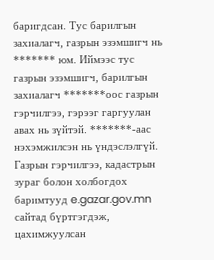баригдсан. Тус барилгын захиалагч, газрын эзэмшигч нь ******* юм. Иймээс тус газрын эзэмшигч, барилгын захиалагч *******оос газрын гэрчилгээ, гэрээг гаргуулан авах нь зүйтэй. *******-аас нэхэмжилсэн нь үндэслэлгүй.
Газрын гэрчилгээ, кадастрын зураг болон холбогдох баримтууд e.gazar.gov.mn сайтад бүртгэгдэж, цахимжуулсан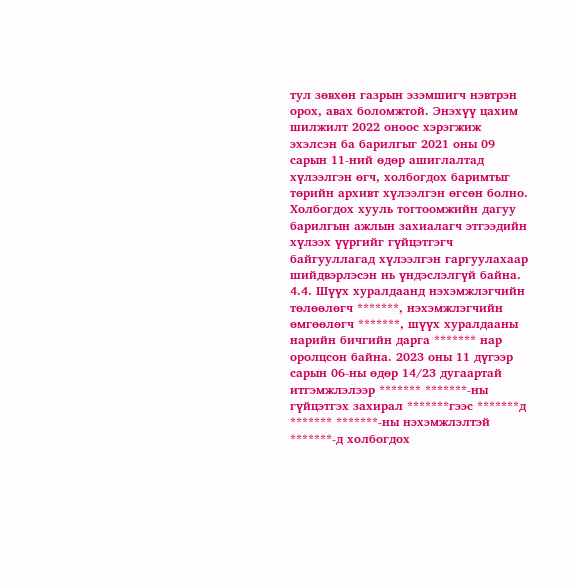тул зөвхөн газрын эзэмшигч нэвтрэн орох, авах боломжтой. Энэхүү цахим шилжилт 2022 оноос хэрэгжиж эхэлсэн ба барилгыг 2021 оны 09 сарын 11-ний өдөр ашиглалтад хүлээлгэн өгч, холбогдох баримтыг төрийн архивт хүлээлгэн өгсөн болно. Холбогдох хууль тогтоомжийн дагуу барилгын ажлын захиалагч этгээдийн хүлээх үүргийг гүйцэтгэгч байгууллагад хүлээлгэн гаргуулахаар шийдвэрлэсэн нь үндэслэлгүй байна.
4.4. Шүүх хуралдаанд нэхэмжлэгчийн төлөөлөгч *******, нэхэмжлэгчийн өмгөөлөгч *******, шүүх хуралдааны нарийн бичгийн дарга ******* нар оролцсон байна. 2023 оны 11 дүгээр сарын 06-ны өдөр 14/23 дугаартай итгэмжлэлээр ******* *******-ны гүйцэтгэх захирал *******гээс *******д ******* *******-ны нэхэмжлэлтэй *******-д холбогдох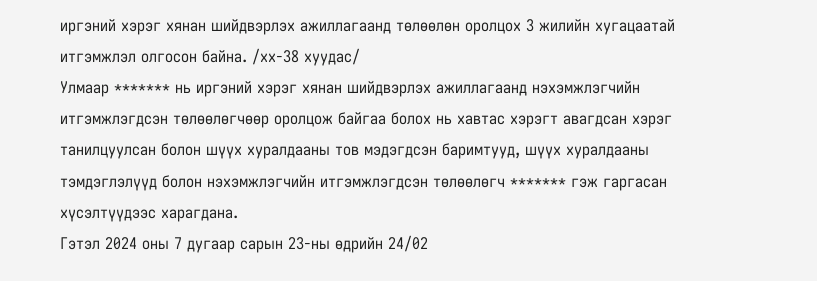иргэний хэрэг хянан шийдвэрлэх ажиллагаанд төлөөлөн оролцох 3 жилийн хугацаатай итгэмжлэл олгосон байна. /хх-38 хуудас/
Улмаар ******* нь иргэний хэрэг хянан шийдвэрлэх ажиллагаанд нэхэмжлэгчийн итгэмжлэгдсэн төлөөлөгчөөр оролцож байгаа болох нь хавтас хэрэгт авагдсан хэрэг танилцуулсан болон шүүх хуралдааны тов мэдэгдсэн баримтууд, шүүх хуралдааны тэмдэглэлүүд болон нэхэмжлэгчийн итгэмжлэгдсэн төлөөлөгч ******* гэж гаргасан хүсэлтүүдээс харагдана.
Гэтэл 2024 оны 7 дугаар сарын 23-ны өдрийн 24/02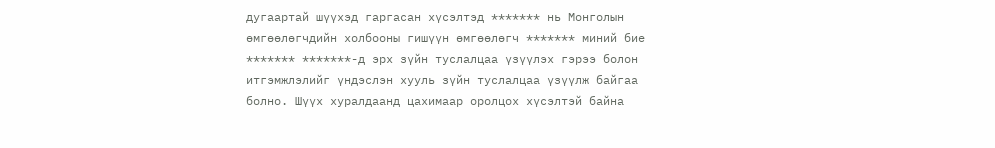дугаартай шүүхэд гаргасан хүсэлтэд ******* нь Монголын өмгөөлөгчдийн холбооны гишүүн өмгөөлөгч ******* миний бие ******* *******-д эрх зүйн туслалцаа үзүүлэх гэрээ болон итгэмжлэлийг үндэслэн хууль зүйн туслалцаа үзүүлж байгаа болно. Шүүх хуралдаанд цахимаар оролцох хүсэлтэй байна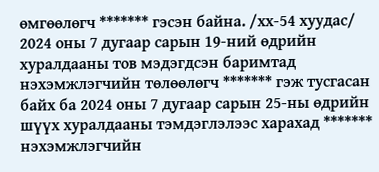өмгөөлөгч ******* гэсэн байна. /хх-54 хуудас/ 2024 оны 7 дугаар сарын 19-ний өдрийн хуралдааны тов мэдэгдсэн баримтад нэхэмжлэгчийн төлөөлөгч ******* гэж тусгасан байх ба 2024 оны 7 дугаар сарын 25-ны өдрийн шүүх хуралдааны тэмдэглэлээс харахад ******* нэхэмжлэгчийн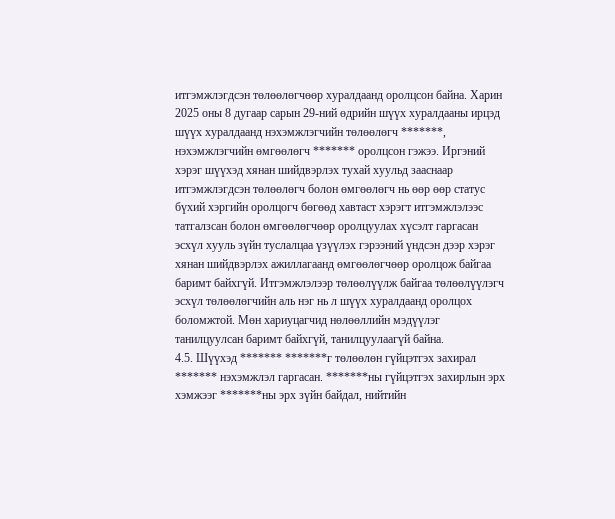итгэмжлэгдсэн төлөөлөгчөөр хуралдаанд оролцсон байна. Харин 2025 оны 8 дугаар сарын 29-ний өдрийн шүүх хуралдааны ирцэд шүүх хуралдаанд нэхэмжлэгчийн төлөөлөгч *******, нэхэмжлэгчийн өмгөөлөгч ******* оролцсон гэжээ. Иргэний хэрэг шүүхэд хянан шийдвэрлэх тухай хуульд зааснаар итгэмжлэгдсэн төлөөлөгч болон өмгөөлөгч нь өөр өөр статус бүхий хэргийн оролцогч бөгөөд хавтаст хэрэгт итгэмжлэлээс татгалзсан болон өмгөөлөгчөөр оролцуулах хүсэлт гаргасан эсхүл хууль зүйн туслалцаа үзүүлэх гэрээний үндсэн дээр хэрэг хянан шийдвэрлэх ажиллагаанд өмгөөлөгчөөр оролцож байгаа баримт байхгүй. Итгэмжлэлээр төлөөлүүлж байгаа төлөөлүүлэгч эсхүл төлөөлөгчийн аль нэг нь л шүүх хуралдаанд оролцох боломжтой. Мөн хариуцагчид нөлөөллийн мэдүүлэг танилцуулсан баримт байхгүй, танилцуулаагүй байна.
4.5. Шүүхэд ******* *******г төлөөлөн гүйцэтгэх захирал ******* нэхэмжлэл гаргасан. *******ны гүйцэтгэх захирлын эрх хэмжээг *******ны эрх зүйн байдал, нийтийн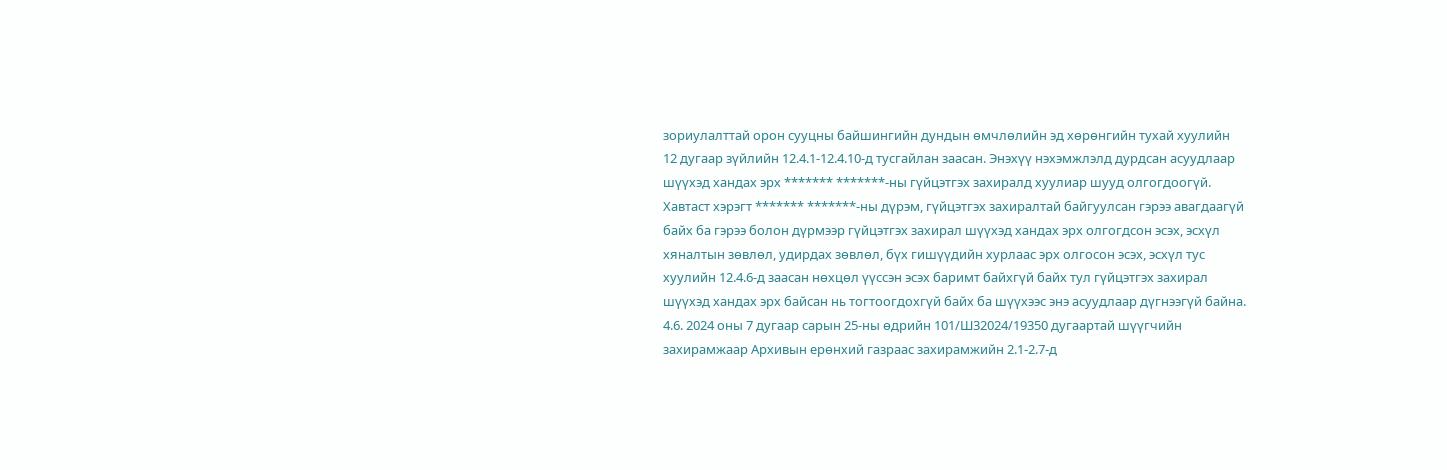зориулалттай орон сууцны байшингийн дундын өмчлөлийн эд хөрөнгийн тухай хуулийн 12 дугаар зүйлийн 12.4.1-12.4.10-д тусгайлан заасан. Энэхүү нэхэмжлэлд дурдсан асуудлаар шүүхэд хандах эрх ******* *******-ны гүйцэтгэх захиралд хуулиар шууд олгогдоогүй. Хавтаст хэрэгт ******* *******-ны дүрэм, гүйцэтгэх захиралтай байгуулсан гэрээ авагдаагүй байх ба гэрээ болон дүрмээр гүйцэтгэх захирал шүүхэд хандах эрх олгогдсон эсэх, эсхүл хяналтын зөвлөл, удирдах зөвлөл, бүх гишүүдийн хурлаас эрх олгосон эсэх, эсхүл тус хуулийн 12.4.6-д заасан нөхцөл үүссэн эсэх баримт байхгүй байх тул гүйцэтгэх захирал шүүхэд хандах эрх байсан нь тогтоогдохгүй байх ба шүүхээс энэ асуудлаар дүгнээгүй байна.
4.6. 2024 оны 7 дугаар сарын 25-ны өдрийн 101/Ш32024/19350 дугаартай шүүгчийн захирамжаар Архивын ерөнхий газраас захирамжийн 2.1-2.7-д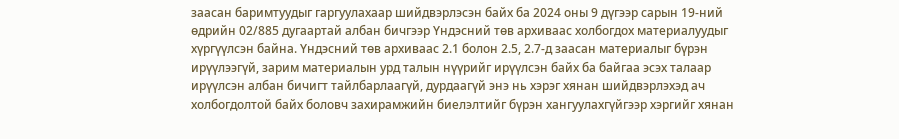заасан баримтуудыг гаргуулахаар шийдвэрлэсэн байх ба 2024 оны 9 дүгээр сарын 19-ний өдрийн 02/885 дугаартай албан бичгээр Үндэсний төв архиваас холбогдох материалуудыг хүргүүлсэн байна. Үндэсний төв архиваас 2.1 болон 2.5, 2.7-д заасан материалыг бүрэн ирүүлээгүй, зарим материалын урд талын нүүрийг ирүүлсэн байх ба байгаа эсэх талаар ирүүлсэн албан бичигт тайлбарлаагүй, дурдаагүй энэ нь хэрэг хянан шийдвэрлэхэд ач холбогдолтой байх боловч захирамжийн биелэлтийг бүрэн хангуулахгүйгээр хэргийг хянан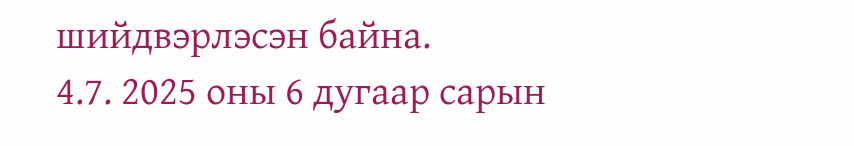шийдвэрлэсэн байна.
4.7. 2025 оны 6 дугаар сарын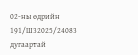02-ны өдрийн 191/Ш32025/24083 дугаартай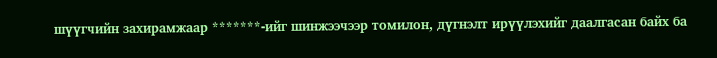шүүгчийн захирамжаар *******-ийг шинжээчээр томилон, дүгнэлт ирүүлэхийг даалгасан байх ба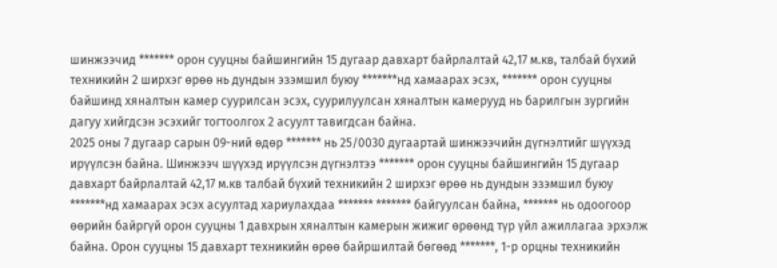шинжээчид ******* орон сууцны байшингийн 15 дугаар давхарт байрлалтай 42,17 м.кв, талбай бүхий техникийн 2 ширхэг өрөө нь дундын эзэмшил буюу *******нд хамаарах эсэх, ******* орон сууцны байшинд хяналтын камер суурилсан эсэх, суурилуулсан хяналтын камерууд нь барилгын зургийн дагуу хийгдсэн эсэхийг тогтоолгох 2 асуулт тавигдсан байна.
2025 оны 7 дугаар сарын 09-ний өдөр ******* нь 25/0030 дугаартай шинжээчийн дүгнэлтийг шүүхэд ирүүлсэн байна. Шинжээч шүүхэд ирүүлсэн дүгнэлтээ ******* орон сууцны байшингийн 15 дугаар давхарт байрлалтай 42,17 м.кв талбай бүхий техникийн 2 ширхэг өрөө нь дундын эзэмшил буюу *******нд хамаарах эсэх асуултад хариулахдаа ******* ******* байгуулсан байна, ******* нь одоогоор өөрийн байргүй орон сууцны 1 давхрын хяналтын камерын жижиг өрөөнд түр үйл ажиллагаа эрхэлж байна. Орон сууцны 15 давхарт техникийн өрөө байршилтай бөгөөд *******, 1-р орцны техникийн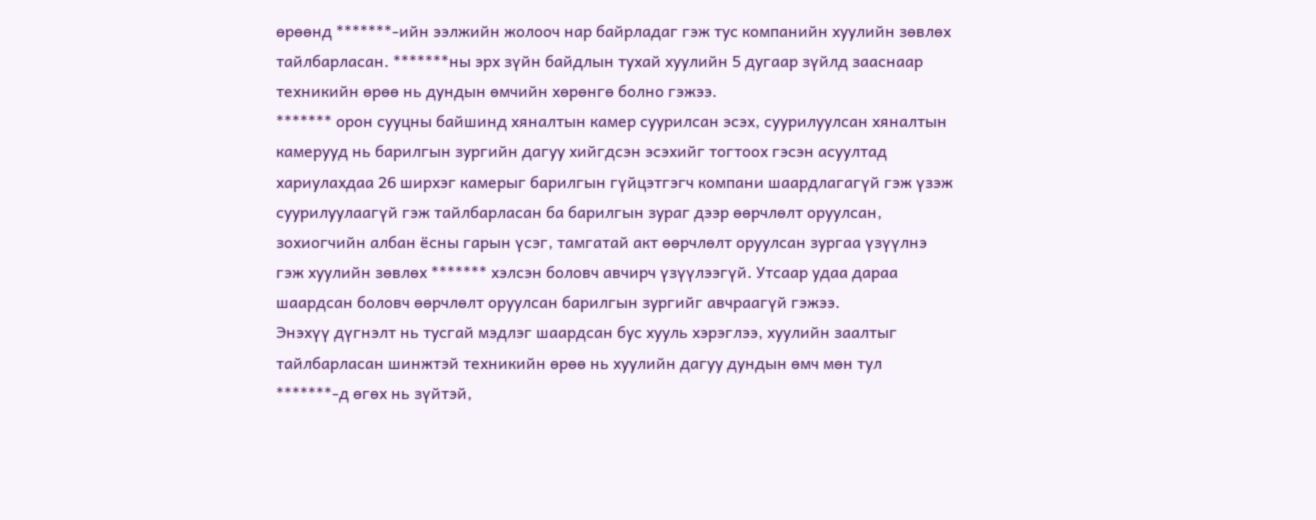өрөөнд *******-ийн ээлжийн жолооч нар байрладаг гэж тус компанийн хуулийн зөвлөх тайлбарласан. *******ны эрх зүйн байдлын тухай хуулийн 5 дугаар зүйлд зааснаар техникийн өрөө нь дундын өмчийн хөрөнгө болно гэжээ.
******* орон сууцны байшинд хяналтын камер суурилсан эсэх, суурилуулсан хяналтын камерууд нь барилгын зургийн дагуу хийгдсэн эсэхийг тогтоох гэсэн асуултад хариулахдаа 26 ширхэг камерыг барилгын гүйцэтгэгч компани шаардлагагүй гэж үзэж суурилуулаагүй гэж тайлбарласан ба барилгын зураг дээр өөрчлөлт оруулсан, зохиогчийн албан ёсны гарын үсэг, тамгатай акт өөрчлөлт оруулсан зургаа үзүүлнэ гэж хуулийн зөвлөх ******* хэлсэн боловч авчирч үзүүлээгүй. Утсаар удаа дараа шаардсан боловч өөрчлөлт оруулсан барилгын зургийг авчраагүй гэжээ.
Энэхүү дүгнэлт нь тусгай мэдлэг шаардсан бус хууль хэрэглээ, хуулийн заалтыг тайлбарласан шинжтэй техникийн өрөө нь хуулийн дагуу дундын өмч мөн тул *******-д өгөх нь зүйтэй,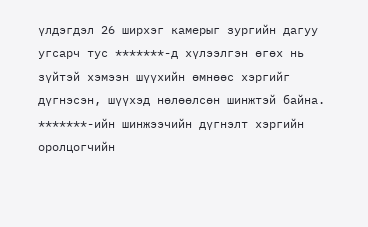үлдэгдэл 26 ширхэг камерыг зургийн дагуу угсарч тус *******-д хүлээлгэн өгөх нь зүйтэй хэмээн шүүхийн өмнөөс хэргийг дүгнэсэн, шүүхэд нөлөөлсөн шинжтэй байна.
*******-ийн шинжээчийн дүгнэлт хэргийн оролцогчийн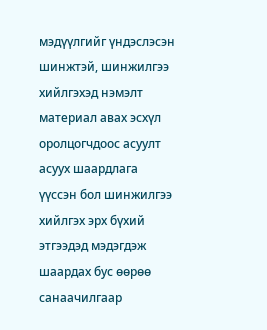мэдүүлгийг үндэслэсэн шинжтэй, шинжилгээ хийлгэхэд нэмэлт материал авах эсхүл оролцогчдоос асуулт асуух шаардлага үүссэн бол шинжилгээ хийлгэх эрх бүхий этгээдэд мэдэгдэж шаардах бус өөрөө санаачилгаар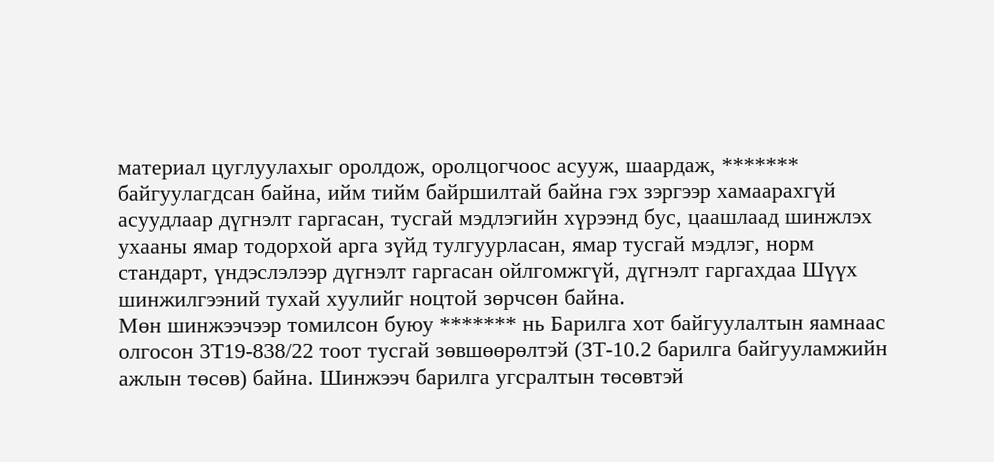материал цуглуулахыг оролдож, оролцогчоос асууж, шаардаж, ******* байгуулагдсан байна, ийм тийм байршилтай байна гэх зэргээр хамаарахгүй асуудлаар дүгнэлт гаргасан, тусгай мэдлэгийн хүрээнд бус, цаашлаад шинжлэх ухааны ямар тодорхой арга зүйд тулгуурласан, ямар тусгай мэдлэг, норм стандарт, үндэслэлээр дүгнэлт гаргасан ойлгомжгүй, дүгнэлт гаргахдаа Шүүх шинжилгээний тухай хуулийг ноцтой зөрчсөн байна.
Мөн шинжээчээр томилсон буюу ******* нь Барилга хот байгуулалтын яамнаас олгосон 3Т19-838/22 тоот тусгай зөвшөөрөлтэй (ЗТ-10.2 барилга байгууламжийн ажлын төсөв) байна. Шинжээч барилга угсралтын төсөвтэй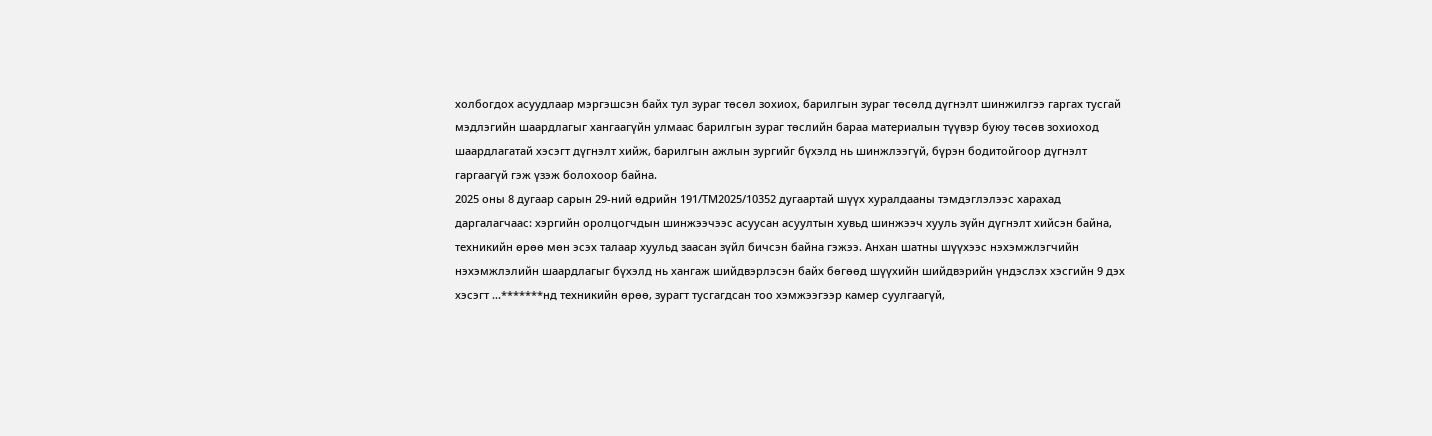холбогдох асуудлаар мэргэшсэн байх тул зураг төсөл зохиох, барилгын зураг төсөлд дүгнэлт шинжилгээ гаргах тусгай мэдлэгийн шаардлагыг хангаагүйн улмаас барилгын зураг төслийн бараа материалын түүвэр буюу төсөв зохиоход шаардлагатай хэсэгт дүгнэлт хийж, барилгын ажлын зургийг бүхэлд нь шинжлээгүй, бүрэн бодитойгоор дүгнэлт гаргаагүй гэж үзэж болохоор байна.
2025 оны 8 дугаар сарын 29-ний өдрийн 191/ТМ2025/10352 дугаартай шүүх хуралдааны тэмдэглэлээс харахад даргалагчаас: хэргийн оролцогчдын шинжээчээс асуусан асуултын хувьд шинжээч хууль зүйн дүгнэлт хийсэн байна, техникийн өрөө мөн эсэх талаар хуульд заасан зүйл бичсэн байна гэжээ. Анхан шатны шүүхээс нэхэмжлэгчийн нэхэмжлэлийн шаардлагыг бүхэлд нь хангаж шийдвэрлэсэн байх бөгөөд шүүхийн шийдвэрийн үндэслэх хэсгийн 9 дэх хэсэгт ...*******нд техникийн өрөө, зурагт тусгагдсан тоо хэмжээгээр камер суулгаагүй,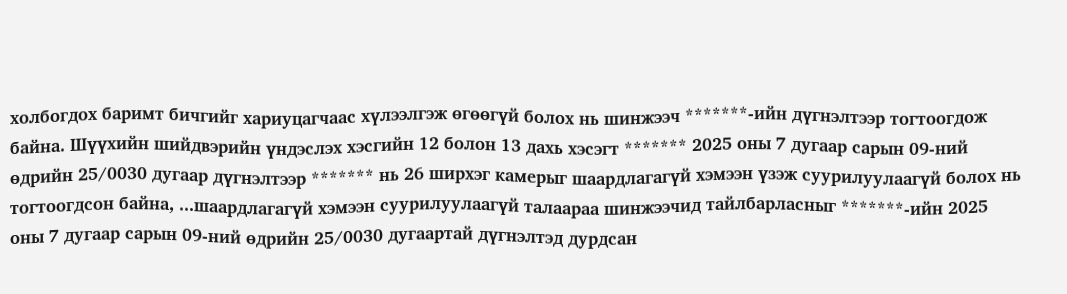холбогдох баримт бичгийг хариуцагчаас хүлээлгэж өгөөгүй болох нь шинжээч *******-ийн дүгнэлтээр тогтоогдож байна. Шүүхийн шийдвэрийн үндэслэх хэсгийн 12 болон 13 дахь хэсэгт ******* 2025 оны 7 дугаар сарын 09-ний өдрийн 25/0030 дугаар дүгнэлтээр ******* нь 26 ширхэг камерыг шаардлагагүй хэмээн үзэж суурилуулаагүй болох нь тогтоогдсон байна, ...шаардлагагүй хэмээн суурилуулаагүй талаараа шинжээчид тайлбарласныг *******-ийн 2025 оны 7 дугаар сарын 09-ний өдрийн 25/0030 дугаартай дүгнэлтэд дурдсан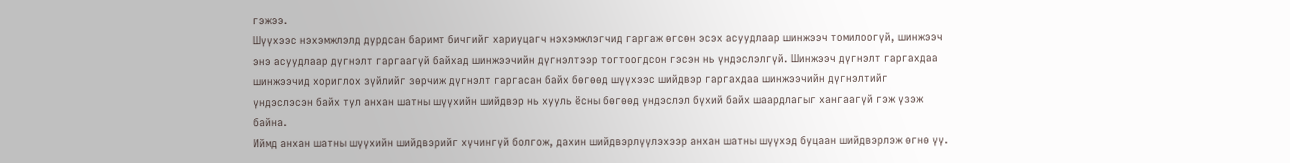гэжээ.
Шүүхээс нэхэмжлэлд дурдсан баримт бичгийг хариуцагч нэхэмжлэгчид гаргаж өгсөн эсэх асуудлаар шинжээч томилоогүй, шинжээч энэ асуудлаар дүгнэлт гаргаагүй байхад шинжээчийн дүгнэлтээр тогтоогдсон гэсэн нь үндэслэлгүй. Шинжээч дүгнэлт гаргахдаа шинжээчид хориглох зүйлийг зөрчиж дүгнэлт гаргасан байх бөгөөд шүүхээс шийдвэр гаргахдаа шинжээчийн дүгнэлтийг үндэслэсэн байх тул анхан шатны шүүхийн шийдвэр нь хууль ёсны бөгөөд үндэслэл бүхий байх шаардлагыг хангаагүй гэж үзэж байна.
Иймд анхан шатны шүүхийн шийдвэрийг хүчингүй болгож, дахин шийдвэрлүүлэхээр анхан шатны шүүхэд буцаан шийдвэрлэж өгнө үү.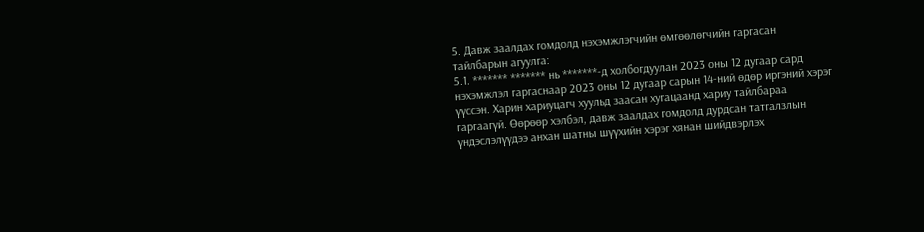5. Давж заалдах гомдолд нэхэмжлэгчийн өмгөөлөгчийн гаргасан тайлбарын агуулга:
5.1. ******* ******* нь *******-д холбогдуулан 2023 оны 12 дугаар сард нэхэмжлэл гаргаснаар 2023 оны 12 дугаар сарын 14-ний өдөр иргэний хэрэг үүссэн. Харин хариуцагч хуульд заасан хугацаанд хариу тайлбараа гаргаагүй. Өөрөөр хэлбэл, давж заалдах гомдолд дурдсан татгалзлын үндэслэлүүдээ анхан шатны шүүхийн хэрэг хянан шийдвэрлэх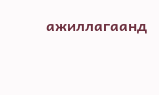ажиллагаанд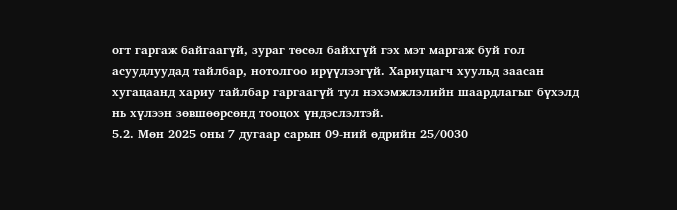огт гаргаж байгаагүй, зураг төсөл байхгүй гэх мэт маргаж буй гол асуудлуудад тайлбар, нотолгоо ирүүлээгүй. Хариуцагч хуульд заасан хугацаанд хариу тайлбар гаргаагүй тул нэхэмжлэлийн шаардлагыг бүхэлд нь хүлээн зөвшөөрсөнд тооцох үндэслэлтэй.
5.2. Мөн 2025 оны 7 дугаар сарын 09-ний өдрийн 25/0030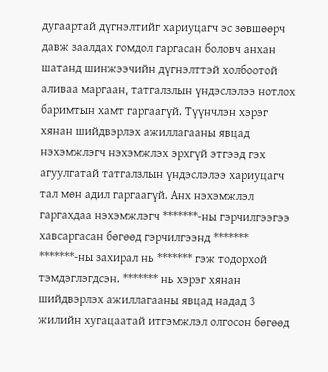дугаартай дүгнэлтийг хариуцагч эс зөвшөөрч давж заалдах гомдол гаргасан боловч анхан шатанд шинжээчийн дүгнэлттэй холбоотой аливаа маргаан, татгалзлын үндэслэлээ нотлох баримтын хамт гаргаагүй. Түүнчлэн хэрэг хянан шийдвэрлэх ажиллагааны явцад нэхэмжлэгч нэхэмжлэх эрхгүй этгээд гэх агуулгатай татгалзлын үндэслэлээ хариуцагч тал мөн адил гаргаагүй. Анх нэхэмжлэл гаргахдаа нэхэмжлэгч *******-ны гэрчилгээгээ хавсаргасан бөгөөд гэрчилгээнд ******* *******-ны захирал нь ******* гэж тодорхой тэмдэглэгдсэн. ******* нь хэрэг хянан шийдвэрлэх ажиллагааны явцад надад 3 жилийн хугацаатай итгэмжлэл олгосон бөгөөд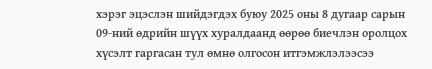хэрэг эцэслэн шийдэгдэх буюу 2025 оны 8 дугаар сарын 09-ний өдрийн шүүх хуралдаанд өөрөө биечлэн оролцох хүсэлт гаргасан тул өмнө олгосон итгэмжлэлээсээ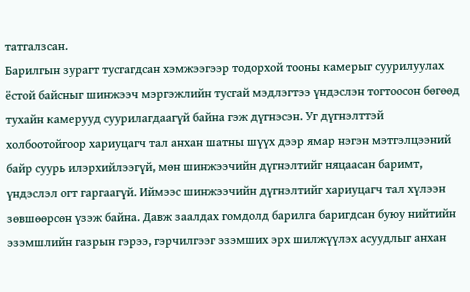татгалзсан.
Барилгын зурагт тусгагдсан хэмжээгээр тодорхой тооны камерыг суурилуулах ёстой байсныг шинжээч мэргэжлийн тусгай мэдлэгтээ үндэслэн тогтоосон бөгөөд тухайн камерууд суурилагдаагүй байна гэж дүгнэсэн. Уг дүгнэлттэй холбоотойгоор хариуцагч тал анхан шатны шүүх дээр ямар нэгэн мэтгэлцээний байр суурь илэрхийлээгүй, мөн шинжээчийн дүгнэлтийг няцаасан баримт, үндэслэл огт гаргаагүй. Иймээс шинжээчийн дүгнэлтийг хариуцагч тал хүлээн зөвшөөрсөн үзэж байна. Давж заалдах гомдолд барилга баригдсан буюу нийтийн эзэмшлийн газрын гэрээ, гэрчилгээг эзэмших эрх шилжүүлэх асуудлыг анхан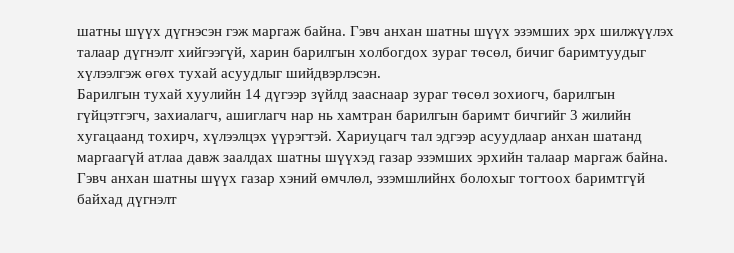шатны шүүх дүгнэсэн гэж маргаж байна. Гэвч анхан шатны шүүх эзэмших эрх шилжүүлэх талаар дүгнэлт хийгээгүй, харин барилгын холбогдох зураг төсөл, бичиг баримтуудыг хүлээлгэж өгөх тухай асуудлыг шийдвэрлэсэн.
Барилгын тухай хуулийн 14 дүгээр зүйлд зааснаар зураг төсөл зохиогч, барилгын гүйцэтгэгч, захиалагч, ашиглагч нар нь хамтран барилгын баримт бичгийг 3 жилийн хугацаанд тохирч, хүлээлцэх үүрэгтэй. Хариуцагч тал эдгээр асуудлаар анхан шатанд маргаагүй атлаа давж заалдах шатны шүүхэд газар эзэмших эрхийн талаар маргаж байна. Гэвч анхан шатны шүүх газар хэний өмчлөл, эзэмшлийнх болохыг тогтоох баримтгүй байхад дүгнэлт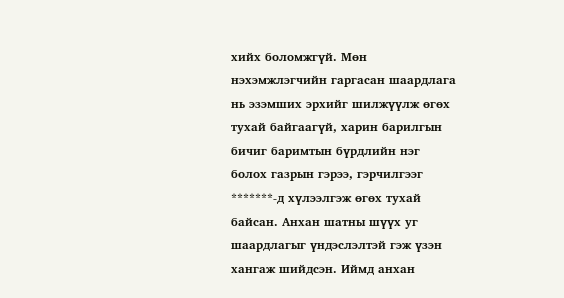хийх боломжгүй. Мөн нэхэмжлэгчийн гаргасан шаардлага нь эзэмших эрхийг шилжүүлж өгөх тухай байгаагүй, харин барилгын бичиг баримтын бүрдлийн нэг болох газрын гэрээ, гэрчилгээг *******-д хүлээлгэж өгөх тухай байсан. Анхан шатны шүүх уг шаардлагыг үндэслэлтэй гэж үзэн хангаж шийдсэн. Иймд анхан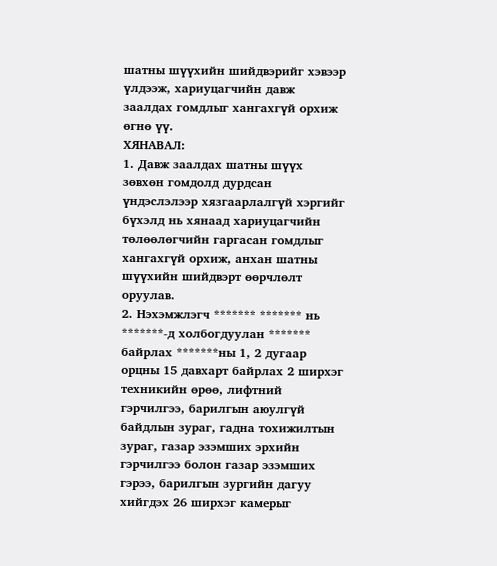шатны шүүхийн шийдвэрийг хэвээр үлдээж, хариуцагчийн давж заалдах гомдлыг хангахгүй орхиж өгнө үү.
ХЯНАВАЛ:
1. Давж заалдах шатны шүүх зөвхөн гомдолд дурдсан үндэслэлээр хязгаарлалгүй хэргийг бүхэлд нь хянаад хариуцагчийн төлөөлөгчийн гаргасан гомдлыг хангахгүй орхиж, анхан шатны шүүхийн шийдвэрт өөрчлөлт оруулав.
2. Нэхэмжлэгч ******* ******* нь *******-д холбогдуулан ******* байрлах *******ны 1, 2 дугаар орцны 15 давхарт байрлах 2 ширхэг техникийн өрөө, лифтний гэрчилгээ, барилгын аюулгүй байдлын зураг, гадна тохижилтын зураг, газар эзэмших эрхийн гэрчилгээ болон газар эзэмших гэрээ, барилгын зургийн дагуу хийгдэх 26 ширхэг камерыг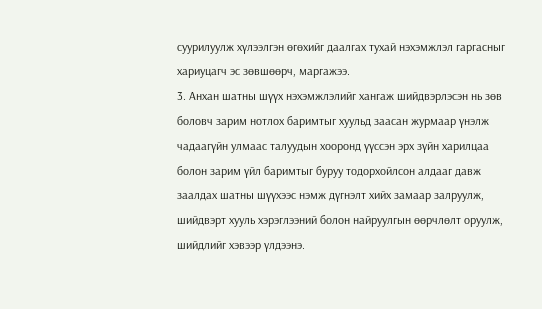суурилуулж хүлээлгэн өгөхийг даалгах тухай нэхэмжлэл гаргасныг хариуцагч эс зөвшөөрч, маргажээ.
3. Анхан шатны шүүх нэхэмжлэлийг хангаж шийдвэрлэсэн нь зөв боловч зарим нотлох баримтыг хуульд заасан журмаар үнэлж чадаагүйн улмаас талуудын хооронд үүссэн эрх зүйн харилцаа болон зарим үйл баримтыг буруу тодорхойлсон алдааг давж заалдах шатны шүүхээс нэмж дүгнэлт хийх замаар залруулж, шийдвэрт хууль хэрэглээний болон найруулгын өөрчлөлт оруулж, шийдлийг хэвээр үлдээнэ.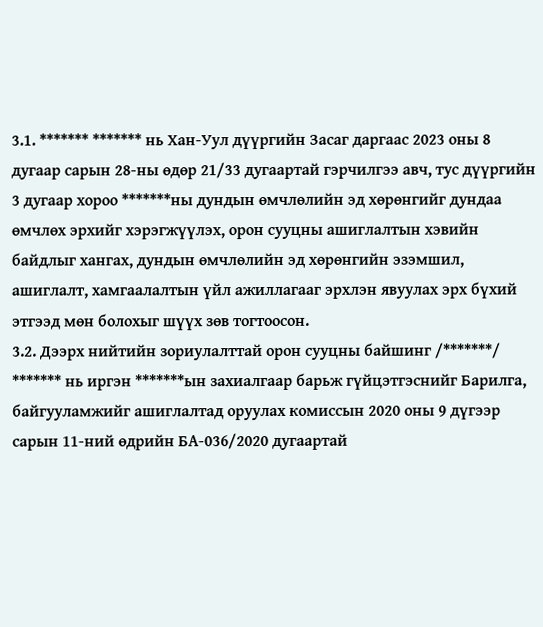3.1. ******* ******* нь Хан-Уул дүүргийн Засаг даргаас 2023 оны 8 дугаар сарын 28-ны өдөр 21/33 дугаартай гэрчилгээ авч, тус дүүргийн 3 дугаар хороо *******ны дундын өмчлөлийн эд хөрөнгийг дундаа өмчлөх эрхийг хэрэгжүүлэх, орон сууцны ашиглалтын хэвийн байдлыг хангах, дундын өмчлөлийн эд хөрөнгийн эзэмшил, ашиглалт, хамгаалалтын үйл ажиллагааг эрхлэн явуулах эрх бүхий этгээд мөн болохыг шүүх зөв тогтоосон.
3.2. Дээрх нийтийн зориулалттай орон сууцны байшинг /*******/ ******* нь иргэн *******ын захиалгаар барьж гүйцэтгэснийг Барилга, байгууламжийг ашиглалтад оруулах комиссын 2020 оны 9 дүгээр сарын 11-ний өдрийн БА-036/2020 дугаартай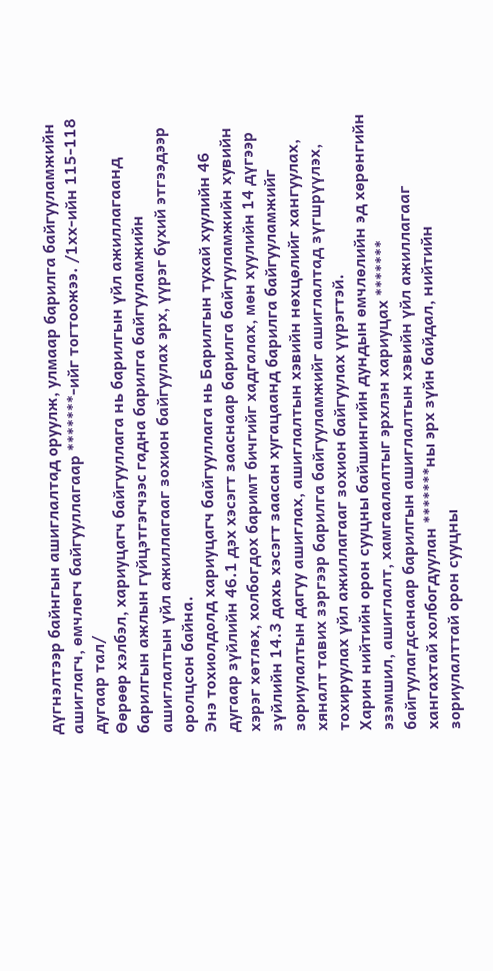дүгнэлтээр байнгын ашиглалтад оруулж, улмаар барилга байгууламжийн ашиглагч, өмчлөгч байгууллагаар *******-ийг тогтоожээ. /1хх-ийн 115-118 дугаар тал/
Өөрөөр хэлбэл, хариуцагч байгууллага нь барилгын үйл ажиллагаанд барилгын ажлын гүйцэтгэгчээс гадна барилга байгууламжийн ашиглалтын үйл ажиллагааг зохион байгуулах эрх, үүрэг бүхий этгээдээр оролцсон байна.
Энэ тохиолдолд хариуцагч байгууллага нь Барилгын тухай хуулийн 46 дугаар зүйлийн 46.1 дэх хэсэгт зааснаар барилга байгууламжийн хувийн хэрэг хөтлөх, холбогдох баримт бичгийг хадгалах, мөн хуулийн 14 дүгээр зүйлийн 14.3 дахь хэсэгт заасан хугацаанд барилга байгууламжийг зориулалтын дагуу ашиглах, ашиглалтын хэвийн нөхцөлийг хангуулах, хяналт тавих зэргээр барилга байгууламжийг ашиглалтад зүгшрүүлэх, тохируулах үйл ажиллагааг зохион байгуулах үүрэгтэй.
Харин нийтийн орон сууцны байшингийн дундын өмчлөлийн эд хөрөнгийн эзэмшил, ашиглалт, хамгаалалтыг эрхлэн хариуцах ******* байгуулагдсанаар барилгын ашиглалтын хэвийн үйл ажиллагааг хангахтай холбогдуулан *******ны эрх зүйн байдал, нийтийн зориулалттай орон сууцны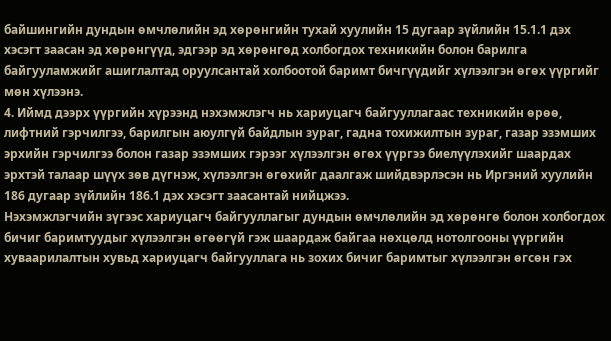байшингийн дундын өмчлөлийн эд хөрөнгийн тухай хуулийн 15 дугаар зүйлийн 15.1.1 дэх хэсэгт заасан эд хөрөнгүүд, эдгээр эд хөрөнгөд холбогдох техникийн болон барилга байгууламжийг ашиглалтад оруулсантай холбоотой баримт бичгүүдийг хүлээлгэн өгөх үүргийг мөн хүлээнэ.
4. Иймд дээрх үүргийн хүрээнд нэхэмжлэгч нь хариуцагч байгууллагаас техникийн өрөө, лифтний гэрчилгээ, барилгын аюулгүй байдлын зураг, гадна тохижилтын зураг, газар эзэмших эрхийн гэрчилгээ болон газар эзэмших гэрээг хүлээлгэн өгөх үүргээ биелүүлэхийг шаардах эрхтэй талаар шүүх зөв дүгнэж, хүлээлгэн өгөхийг даалгаж шийдвэрлэсэн нь Иргэний хуулийн 186 дугаар зүйлийн 186.1 дэх хэсэгт заасантай нийцжээ.
Нэхэмжлэгчийн зүгээс хариуцагч байгууллагыг дундын өмчлөлийн эд хөрөнгө болон холбогдох бичиг баримтуудыг хүлээлгэн өгөөгүй гэж шаардаж байгаа нөхцөлд нотолгооны үүргийн хуваарилалтын хувьд хариуцагч байгууллага нь зохих бичиг баримтыг хүлээлгэн өгсөн гэх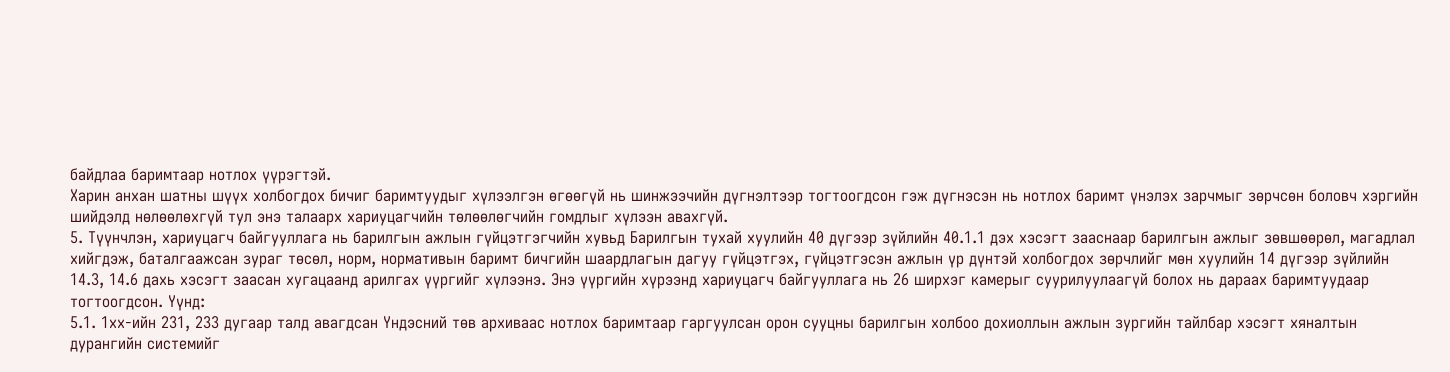байдлаа баримтаар нотлох үүрэгтэй.
Харин анхан шатны шүүх холбогдох бичиг баримтуудыг хүлээлгэн өгөөгүй нь шинжээчийн дүгнэлтээр тогтоогдсон гэж дүгнэсэн нь нотлох баримт үнэлэх зарчмыг зөрчсөн боловч хэргийн шийдэлд нөлөөлөхгүй тул энэ талаарх хариуцагчийн төлөөлөгчийн гомдлыг хүлээн авахгүй.
5. Түүнчлэн, хариуцагч байгууллага нь барилгын ажлын гүйцэтгэгчийн хувьд Барилгын тухай хуулийн 40 дүгээр зүйлийн 40.1.1 дэх хэсэгт зааснаар барилгын ажлыг зөвшөөрөл, магадлал хийгдэж, баталгаажсан зураг төсөл, норм, нормативын баримт бичгийн шаардлагын дагуу гүйцэтгэх, гүйцэтгэсэн ажлын үр дүнтэй холбогдох зөрчлийг мөн хуулийн 14 дүгээр зүйлийн 14.3, 14.6 дахь хэсэгт заасан хугацаанд арилгах үүргийг хүлээнэ. Энэ үүргийн хүрээнд хариуцагч байгууллага нь 26 ширхэг камерыг суурилуулаагүй болох нь дараах баримтуудаар тогтоогдсон. Үүнд:
5.1. 1хх-ийн 231, 233 дугаар талд авагдсан Үндэсний төв архиваас нотлох баримтаар гаргуулсан орон сууцны барилгын холбоо дохиоллын ажлын зургийн тайлбар хэсэгт хяналтын дурангийн системийг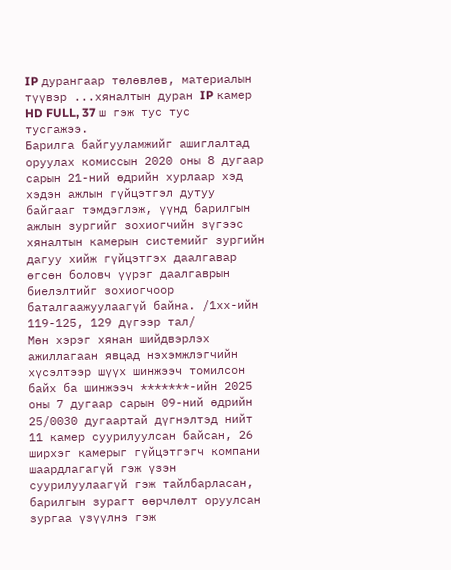IP дурангаар төлөвлөв, материалын түүвэр ...хяналтын дуран IP камер HD FULL, 37 ш гэж тус тус тусгажээ.
Барилга байгууламжийг ашиглалтад оруулах комиссын 2020 оны 8 дугаар сарын 21-ний өдрийн хурлаар хэд хэдэн ажлын гүйцэтгэл дутуу байгааг тэмдэглэж, үүнд барилгын ажлын зургийг зохиогчийн зүгээс хяналтын камерын системийг зургийн дагуу хийж гүйцэтгэх даалгавар өгсөн боловч үүрэг даалгаврын биелэлтийг зохиогчоор баталгаажуулаагүй байна. /1хх-ийн 119-125, 129 дүгээр тал/
Мөн хэрэг хянан шийдвэрлэх ажиллагаан явцад нэхэмжлэгчийн хүсэлтээр шүүх шинжээч томилсон байх ба шинжээч *******-ийн 2025 оны 7 дугаар сарын 09-ний өдрийн 25/0030 дугаартай дүгнэлтэд нийт 11 камер суурилуулсан байсан, 26 ширхэг камерыг гүйцэтгэгч компани шаардлагагүй гэж үзэн суурилуулаагүй гэж тайлбарласан, барилгын зурагт өөрчлөлт оруулсан зургаа үзүүлнэ гэж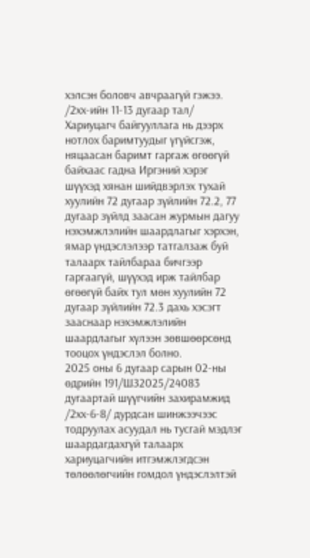хэлсэн боловч авчраагүй гэжээ. /2хх-ийн 11-13 дугаар тал/
Хариуцагч байгууллага нь дээрх нотлох баримтуудыг үгүйсгэж, няцаасан баримт гаргаж өгөөгүй байхаас гадна Иргэний хэрэг шүүхэд хянан шийдвэрлэх тухай хуулийн 72 дугаар зүйлийн 72.2, 77 дугаар зүйлд заасан журмын дагуу нэхэмжлэлийн шаардлагыг хэрхэн, ямар үндэслэлээр татгалзаж буй талаарх тайлбараа бичгээр гаргаагүй, шүүхэд ирж тайлбар өгөөгүй байх тул мөн хуулийн 72 дугаар зүйлийн 72.3 дахь хэсэгт зааснаар нэхэмжлэлийн шаардлагыг хүлээн зөвшөөрсөнд тооцох үндэслэл болно.
2025 оны 6 дугаар сарын 02-ны өдрийн 191/ШЗ2025/24083 дугаартай шүүгчийн захирамжид /2хх-6-8/ дурдсан шинжээчээс тодруулах асуудал нь тусгай мэдлэг шаардагдахгүй талаарх хариуцагчийн итгэмжлэгдсэн төлөөлөгчийн гомдол үндэслэлтэй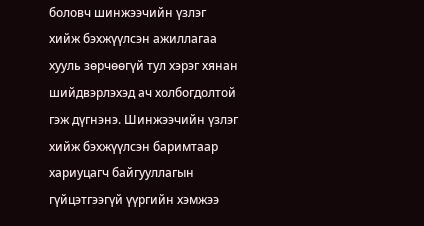боловч шинжээчийн үзлэг хийж бэхжүүлсэн ажиллагаа хууль зөрчөөгүй тул хэрэг хянан шийдвэрлэхэд ач холбогдолтой гэж дүгнэнэ. Шинжээчийн үзлэг хийж бэхжүүлсэн баримтаар хариуцагч байгууллагын гүйцэтгээгүй үүргийн хэмжээ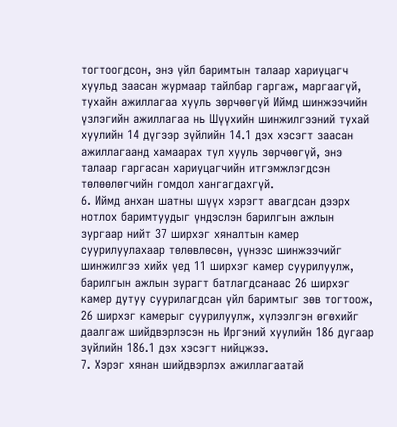тогтоогдсон, энэ үйл баримтын талаар хариуцагч хуульд заасан журмаар тайлбар гаргаж, маргаагүй, тухайн ажиллагаа хууль зөрчөөгүй Иймд шинжээчийн үзлэгийн ажиллагаа нь Шүүхийн шинжилгээний тухай хуулийн 14 дүгээр зүйлийн 14.1 дэх хэсэгт заасан ажиллагаанд хамаарах тул хууль зөрчөөгүй, энэ талаар гаргасан хариуцагчийн итгэмжлэгдсэн төлөөлөгчийн гомдол хангагдахгүй.
6. Иймд анхан шатны шүүх хэрэгт авагдсан дээрх нотлох баримтуудыг үндэслэн барилгын ажлын зургаар нийт 37 ширхэг хяналтын камер суурилуулахаар төлөвлөсөн, үүнээс шинжээчийг шинжилгээ хийх үед 11 ширхэг камер суурилуулж, барилгын ажлын зурагт батлагдсанаас 26 ширхэг камер дутуу суурилагдсан үйл баримтыг зөв тогтоож, 26 ширхэг камерыг суурилуулж, хүлээлгэн өгөхийг даалгаж шийдвэрлэсэн нь Иргэний хуулийн 186 дугаар зүйлийн 186.1 дэх хэсэгт нийцжээ.
7. Хэрэг хянан шийдвэрлэх ажиллагаатай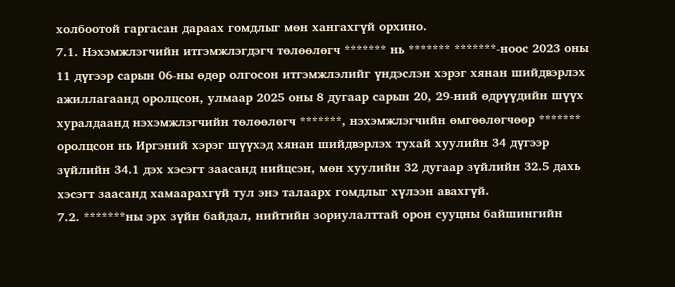холбоотой гаргасан дараах гомдлыг мөн хангахгүй орхино.
7.1. Нэхэмжлэгчийн итгэмжлэгдэгч төлөөлөгч ******* нь ******* *******-ноос 2023 оны 11 дүгээр сарын 06-ны өдөр олгосон итгэмжлэлийг үндэслэн хэрэг хянан шийдвэрлэх ажиллагаанд оролцсон, улмаар 2025 оны 8 дугаар сарын 20, 29-ний өдрүүдийн шүүх хуралдаанд нэхэмжлэгчийн төлөөлөгч *******, нэхэмжлэгчийн өмгөөлөгчөөр ******* оролцсон нь Иргэний хэрэг шүүхэд хянан шийдвэрлэх тухай хуулийн 34 дүгээр зүйлийн 34.1 дэх хэсэгт заасанд нийцсэн, мөн хуулийн 32 дугаар зүйлийн 32.5 дахь хэсэгт заасанд хамаарахгүй тул энэ талаарх гомдлыг хүлээн авахгүй.
7.2. *******ны эрх зүйн байдал, нийтийн зориулалттай орон сууцны байшингийн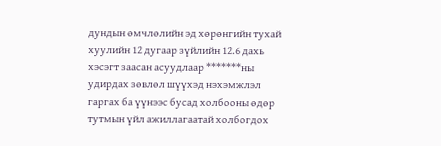дундын өмчлөлийн эд хөрөнгийн тухай хуулийн 12 дугаар зүйлийн 12.6 дахь хэсэгт заасан асуудлаар *******ны удирдах зөвлөл шүүхэд нэхэмжлэл гаргах ба үүнээс бусад холбооны өдөр тутмын үйл ажиллагаатай холбогдох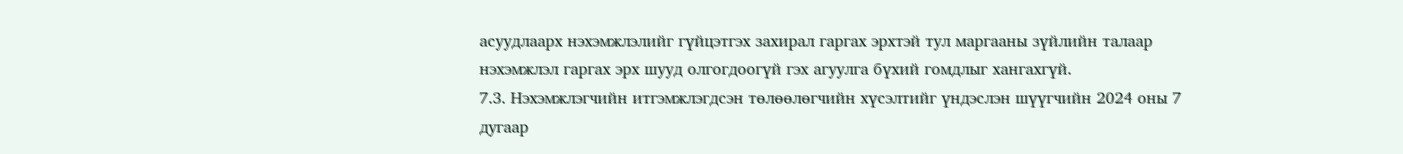асуудлаарх нэхэмжлэлийг гүйцэтгэх захирал гаргах эрхтэй тул маргааны зүйлийн талаар нэхэмжлэл гаргах эрх шууд олгогдоогүй гэх агуулга бүхий гомдлыг хангахгүй.
7.3. Нэхэмжлэгчийн итгэмжлэгдсэн төлөөлөгчийн хүсэлтийг үндэслэн шүүгчийн 2024 оны 7 дугаар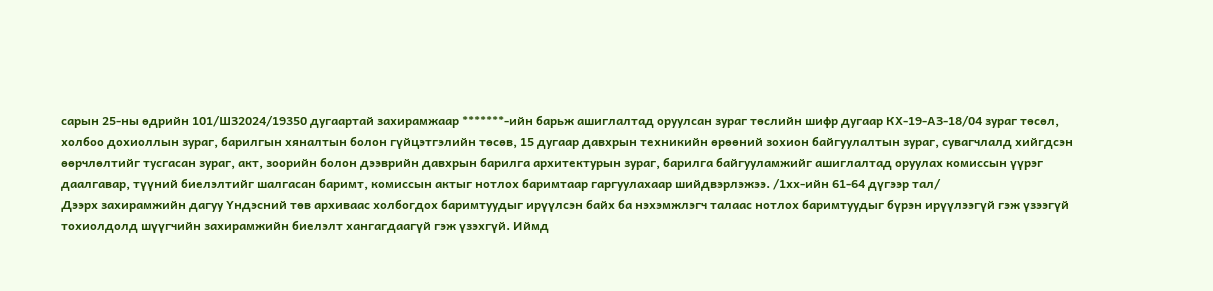сарын 25-ны өдрийн 101/ШЗ2024/19350 дугаартай захирамжаар *******-ийн барьж ашиглалтад оруулсан зураг төслийн шифр дугаар КХ-19-АЗ-18/04 зураг төсөл, холбоо дохиоллын зураг, барилгын хяналтын болон гүйцэтгэлийн төсөв, 15 дугаар давхрын техникийн өрөөний зохион байгуулалтын зураг, сувагчлалд хийгдсэн өөрчлөлтийг тусгасан зураг, акт, зоорийн болон дээврийн давхрын барилга архитектурын зураг, барилга байгууламжийг ашиглалтад оруулах комиссын үүрэг даалгавар, түүний биелэлтийг шалгасан баримт, комиссын актыг нотлох баримтаар гаргуулахаар шийдвэрлэжээ. /1хх-ийн 61-64 дүгээр тал/
Дээрх захирамжийн дагуу Үндэсний төв архиваас холбогдох баримтуудыг ирүүлсэн байх ба нэхэмжлэгч талаас нотлох баримтуудыг бүрэн ирүүлээгүй гэж үзээгүй тохиолдолд шүүгчийн захирамжийн биелэлт хангагдаагүй гэж үзэхгүй. Иймд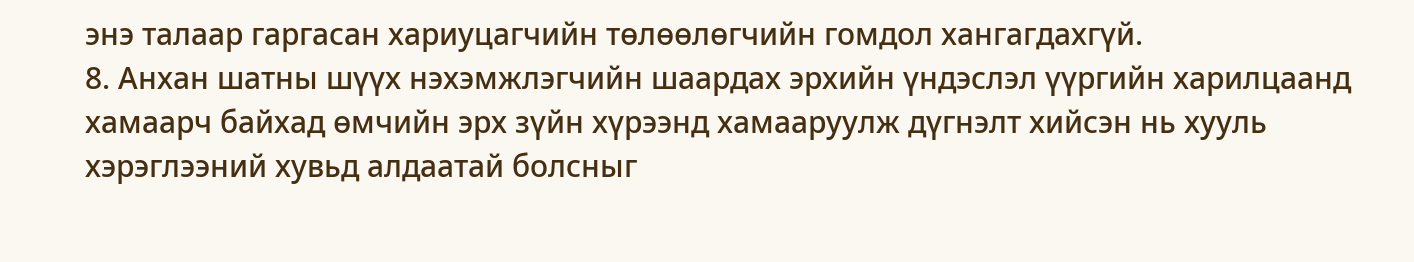энэ талаар гаргасан хариуцагчийн төлөөлөгчийн гомдол хангагдахгүй.
8. Анхан шатны шүүх нэхэмжлэгчийн шаардах эрхийн үндэслэл үүргийн харилцаанд хамаарч байхад өмчийн эрх зүйн хүрээнд хамааруулж дүгнэлт хийсэн нь хууль хэрэглээний хувьд алдаатай болсныг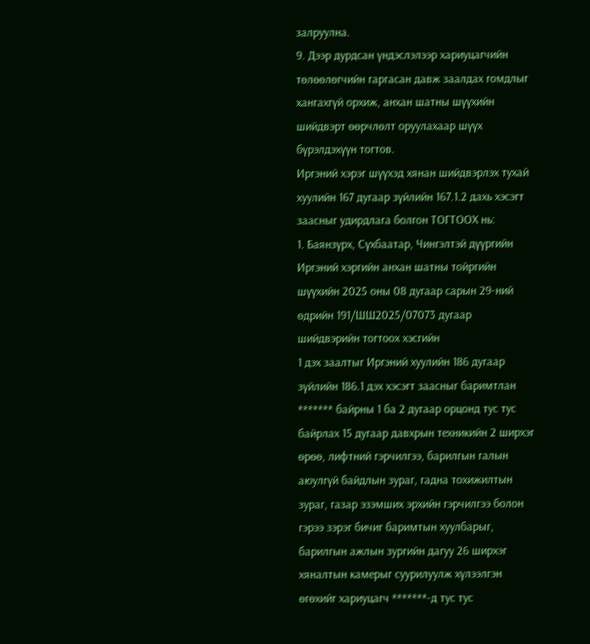залруулна.
9. Дээр дурдсан үндэслэлээр хариуцагчийн төлөөлөгчийн гаргасан давж заалдах гомдлыг хангахгүй орхиж, анхан шатны шүүхийн шийдвэрт өөрчлөлт оруулахаар шүүх бүрэлдэхүүн тогтов.
Иргэний хэрэг шүүхэд хянан шийдвэрлэх тухай хуулийн 167 дугаар зүйлийн 167.1.2 дахь хэсэгт заасныг удирдлага болгон ТОГТООХ нь:
1. Баянзүрх, Сүхбаатар, Чингэлтэй дүүргийн Иргэний хэргийн анхан шатны тойргийн шүүхийн 2025 оны 08 дугаар сарын 29-ний өдрийн 191/ШШ2025/07073 дугаар шийдвэрийн тогтоох хэсгийн
1 дэх заалтыг Иргэний хуулийн 186 дугаар зүйлийн 186.1 дэх хэсэгт заасныг баримтлан ******* байрны 1 ба 2 дугаар орцонд тус тус байрлах 15 дугаар давхрын техникийн 2 ширхэг өрөө, лифтний гэрчилгээ, барилгын галын аюулгүй байдлын зураг, гадна тохижилтын зураг, газар эзэмших эрхийн гэрчилгээ болон гэрээ зэрэг бичиг баримтын хуулбарыг, барилгын ажлын зургийн дагуу 26 ширхэг хяналтын камерыг суурилуулж хүлээлгэн өгөхийг хариуцагч *******-д тус тус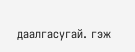даалгасугай. гэж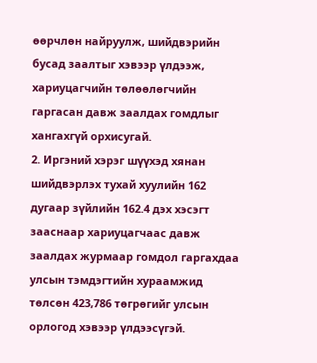өөрчлөн найруулж, шийдвэрийн бусад заалтыг хэвээр үлдээж, хариуцагчийн төлөөлөгчийн гаргасан давж заалдах гомдлыг хангахгүй орхисугай.
2. Иргэний хэрэг шүүхэд хянан шийдвэрлэх тухай хуулийн 162 дугаар зүйлийн 162.4 дэх хэсэгт зааснаар хариуцагчаас давж заалдах журмаар гомдол гаргахдаа улсын тэмдэгтийн хураамжид төлсөн 423,786 төгрөгийг улсын орлогод хэвээр үлдээсүгэй.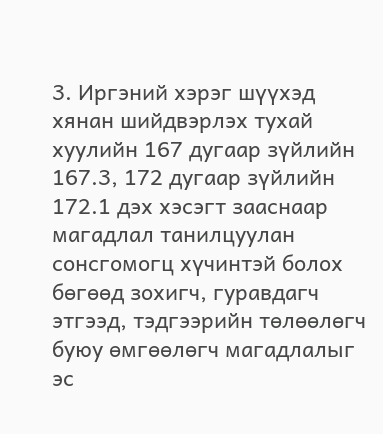3. Иргэний хэрэг шүүхэд хянан шийдвэрлэх тухай хуулийн 167 дугаар зүйлийн 167.3, 172 дугаар зүйлийн 172.1 дэх хэсэгт зааснаар магадлал танилцуулан сонсгомогц хүчинтэй болох бөгөөд зохигч, гуравдагч этгээд, тэдгээрийн төлөөлөгч буюу өмгөөлөгч магадлалыг эс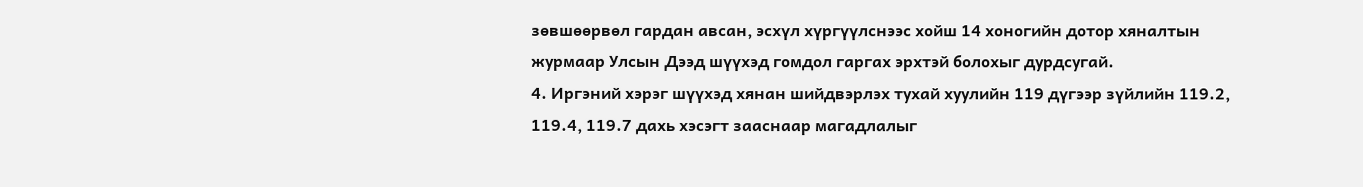зөвшөөрвөл гардан авсан, эсхүл хүргүүлснээс хойш 14 хоногийн дотор хяналтын журмаар Улсын Дээд шүүхэд гомдол гаргах эрхтэй болохыг дурдсугай.
4. Иргэний хэрэг шүүхэд хянан шийдвэрлэх тухай хуулийн 119 дүгээр зүйлийн 119.2, 119.4, 119.7 дахь хэсэгт зааснаар магадлалыг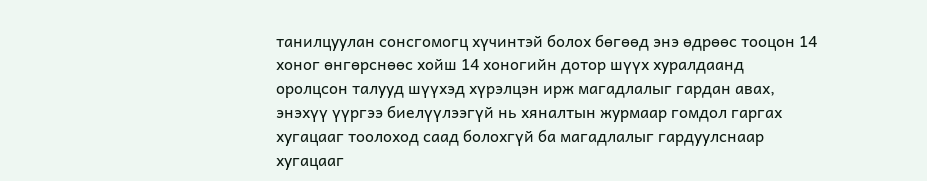танилцуулан сонсгомогц хүчинтэй болох бөгөөд энэ өдрөөс тооцон 14 хоног өнгөрснөөс хойш 14 хоногийн дотор шүүх хуралдаанд оролцсон талууд шүүхэд хүрэлцэн ирж магадлалыг гардан авах, энэхүү үүргээ биелүүлээгүй нь хяналтын журмаар гомдол гаргах хугацааг тоолоход саад болохгүй ба магадлалыг гардуулснаар хугацааг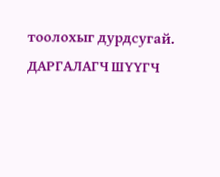тоолохыг дурдсугай.
ДАРГАЛАГЧ ШҮҮГЧ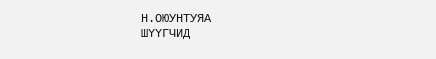Н.ОЮУНТУЯА
ШҮҮГЧИД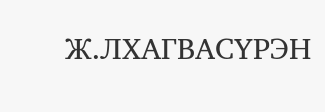Ж.ЛХАГВАСҮРЭН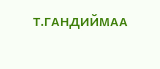Т.ГАНДИЙМАА